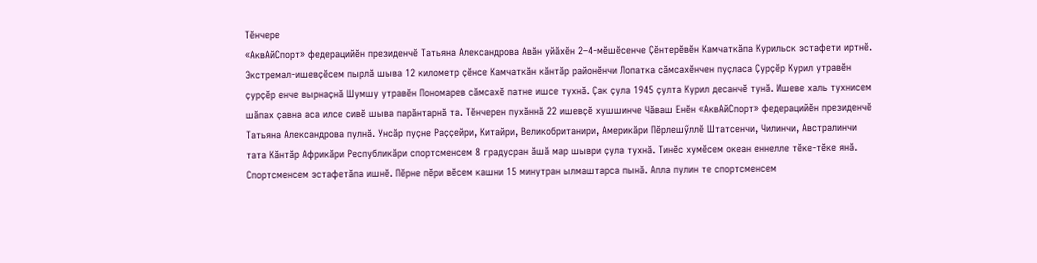Тӗнчере
«АквАйСпорт» федерацийӗн президенчӗ Татьяна Александрова Авӑн уйӑхӗн 2–4-мӗшӗсенче Ҫӗнтерӗвӗн Камчаткӑпа Курильск эстафети иртнӗ. Экстремал-ишевҫӗсем пырлӑ шыва 12 километр ҫӗнсе Камчаткӑн кӑнтӑр районӗнчи Лопатка сӑмсахӗнчен пуҫласа Ҫурҫӗр Курил утравӗн ҫурҫӗр енче вырнаҫнӑ Шумшу утравӗн Пономарев сӑмсахӗ патне ишсе тухнӑ. Ҫак ҫула 1945 ҫулта Курил десанчӗ тунӑ. Ишеве халь тухнисем шӑпах ҫавна аса илсе сивӗ шыва парӑнтарнӑ та. Тӗнчерен пухӑннӑ 22 ишевҫӗ хушшинче Чӑваш Енӗн «АквАйСпорт» федерацийӗн президенчӗ Татьяна Александрова пулнӑ. Унсӑр пуҫне Раҫҫейри, Китайри, Великобританири, Америкӑри Пӗрлешӳллӗ Штатсенчи, Чилинчи, Австралинчи тата Кӑнтӑр Африкӑри Республикӑри спортсменсем 8 градусран ӑшӑ мар шыври ҫула тухнӑ. Тинӗс хумӗсем океан еннелле тӗке-тӗке янӑ. Спортсменсем эстафетӑпа ишнӗ. Пӗрне пӗри вӗсем кашни 15 минутран ылмаштарса пынӑ. Апла пулин те спортсменсем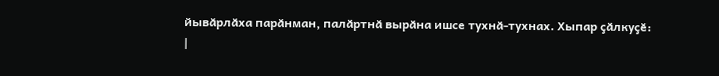йывӑрлӑха парӑнман, палӑртнӑ вырӑна ишсе тухнӑ-тухнах. Хыпар ҫӑлкуҫӗ:
|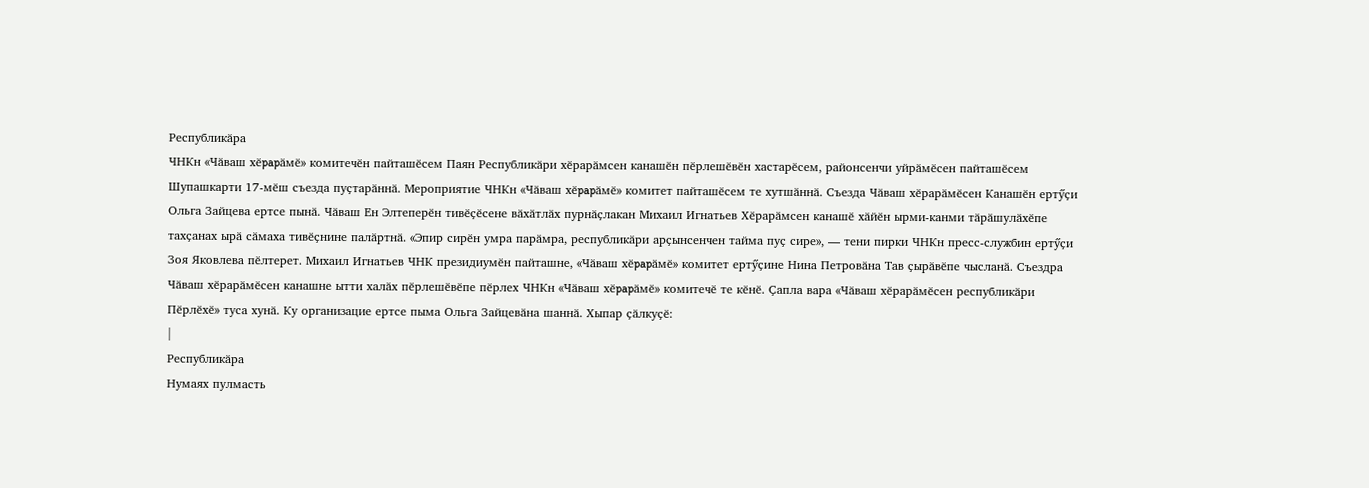Республикӑра
ЧНКн «Чӑваш xӗpapӑмӗ» комитечӗн пайташӗсем Паян Республикӑри хӗрарӑмсен канашӗн пӗрлешӗвӗн хастарӗсем, районсенчи уйрӑмӗсен пайташӗсем Шупашкарти 17-мӗш съезда пуҫтарӑннӑ. Мероприятие ЧНКн «Чӑваш xӗpapӑмӗ» комитет пайташӗсем те хутшӑннӑ. Съезда Чӑваш хӗрарӑмӗсен Канашӗн ертӳҫи Ольга Зайцева ертсе пынӑ. Чӑваш Ен Элтеперӗн тивӗҫӗсене вӑхӑтлӑх пурнӑҫлакан Михаил Игнатьев Хӗрарӑмсен канашӗ хӑйӗн ырми-канми тӑрӑшулӑхӗпе тахҫанах ырӑ сӑмаха тивӗҫнине палӑртнӑ. «Эпир сирӗн умра пapӑмpa, республикӑри арҫынсенчен тайма пyҫ сире», — тени пирки ЧНКн пресс-службин ертӳҫи Зоя Яковлева пӗлтерет. Михаил Игнатьев ЧНК президиумӗн пайташне, «Чӑваш xӗpapӑмӗ» комитет ертӳҫине Нина Петровӑна Тав ҫырӑвӗпе чысланӑ. Съездра Чӑваш хӗрарӑмӗсен канашне ытти халӑх пӗрлешӗвӗпе пӗрлех ЧНКн «Чӑваш xӗpapӑмӗ» комитечӗ те кӗнӗ. Ҫапла вара «Чӑваш хӗрарӑмӗсен республикӑри Пӗрлӗхӗ» туса хунӑ. Ку организацие ертсе пыма Ольга Зайцевӑна шаннӑ. Хыпар ҫӑлкуҫӗ:
|
Республикӑра
Нумаях пулмасть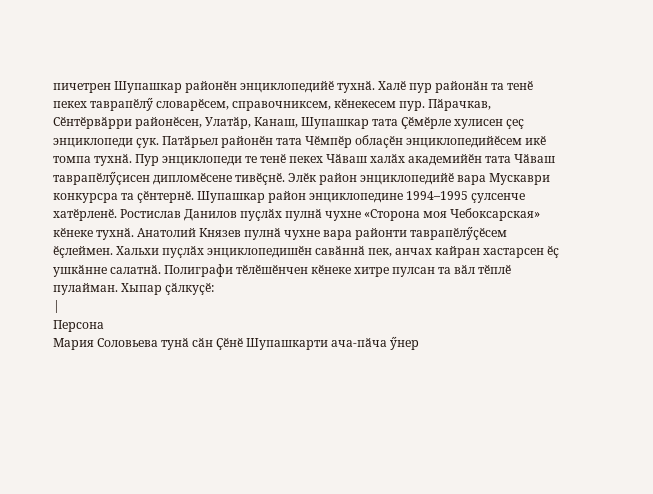пичетрен Шупашкар районӗн энциклопедийӗ тухнӑ. Халӗ пур районӑн та тенӗ пекех таврапӗлӳ словарӗсем, справочниксем, кӗнекесем пур. Пӑрачкав, Сӗнтӗрвӑрри районӗсен, Улатӑр, Канаш, Шупашкар тата Ҫӗмӗрле хулисен ҫеҫ энциклопеди ҫук. Патӑрьел районӗн тата Чӗмпӗр облаҫӗн энциклопедийӗсем икӗ томпа тухнӑ. Пур энциклопеди те тенӗ пекех Чӑваш халӑх академийӗн тата Чӑваш таврапӗлӳҫисен дипломӗсене тивӗҫнӗ. Элӗк район энциклопедийӗ вара Мускаври конкурсра та ҫӗнтернӗ. Шупашкар район энциклопедине 1994–1995 ҫулсенче хатӗрленӗ. Ростислав Данилов пуҫлӑх пулнӑ чухне «Сторона моя Чебоксарская» кӗнеке тухнӑ. Анатолий Князев пулнӑ чухне вара районти таврапӗлӳҫӗсем ӗҫлеймен. Хальхи пуҫлӑх энциклопедишӗн савӑннӑ пек, анчах кайран хастарсен ӗҫ ушкӑнне салатнӑ. Полиграфи тӗлӗшӗнчен кӗнеке хитре пулсан та вӑл тӗплӗ пулайман. Хыпар ҫӑлкуҫӗ:
|
Персона
Мария Соловьева тунӑ сӑн Ҫӗнӗ Шупашкарти ача-пӑча ӳнер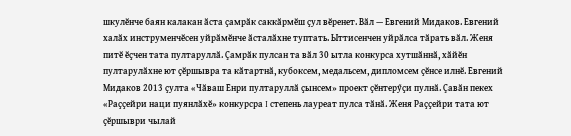шкулӗнче баян калакан ӑста ҫамрӑк саккӑрмӗш ҫул вӗренет. Вӑл — Евгений Мидаков. Евгений халӑх инструменчӗсен уйрӑмӗнче ӑсталӑхне туптать. Ыттисенчен уйрӑлса тӑрать вӑл. Женя питӗ ӗҫчен тата пултаруллӑ. Ҫамрӑк пулсан та вӑл 30 ытла конкурса хутшӑннӑ, хӑйӗн пултарулӑхне ют ҫӗршывра та кӑтартнӑ, кубоксем, медальсем, дипломсем ҫӗнсе илнӗ. Евгений Мидаков 2013 ҫулта «Чӑваш Енри пултаруллӑ ҫынсем» проект ҫӗнтерӳҫи пулнӑ. Ҫавӑн пекех «Раҫҫейри наци пуянлӑхӗ» конкурсра I степень лауреат пулса тӑнӑ. Женя Раҫҫейри тата ют ҫӗршыври чылай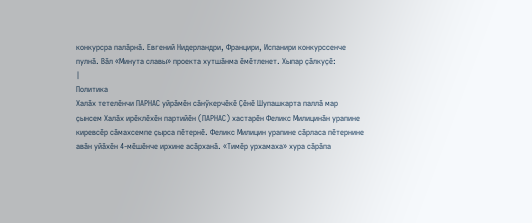конкурсра палӑрнӑ. Евгений Нидерландри, Францири, Испанири конкурссенче пулнӑ. Вӑл «Минута славы» проекта хутшӑнма ӗмӗтленет. Хыпар ҫӑлкуҫӗ:
|
Политика
Халӑх тетелӗнчи ПАРНАС уйрӑмӗн сӑнӳкерчӗкӗ Ҫӗнӗ Шупашкарта паллӑ мар ҫынсем Халӑх ирӗклӗхӗн партийӗн (ПАРНАС) хастарӗн Феликс Милицинӑн урапине киревсӗр сӑмахсемпе ҫырса пӗтернӗ. Феликс Милицин урапине сӑрласа пӗтернине авӑн уйӑхӗн 4-мӗшӗнче ирхине асӑрханӑ. «Тимӗр урхамаха» хура сӑрӑпа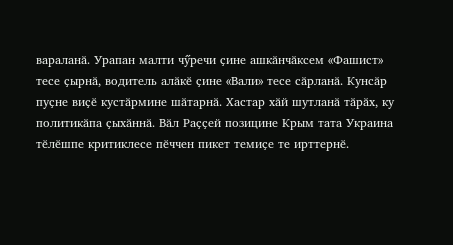вараланӑ. Урапан малти чӳречи ҫине ашкӑнчӑксем «Фашист» тесе ҫырнӑ, водитель алӑкӗ ҫине «Вали» тесе сӑрланӑ. Кунсӑр пуҫне виҫӗ кустӑрмине шӑтарнӑ. Хастар хӑй шутланӑ тӑрӑх, ку политикӑпа ҫыхӑннӑ. Вӑл Раҫҫей позицине Крым тата Украина тӗлӗшпе критиклесе пӗччен пикет темиҫе те ирттернӗ.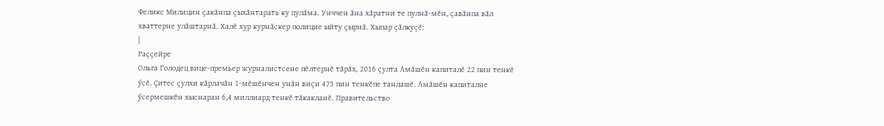Феликс Милицин ҫакӑнпа ҫыхӑнтарать ку пулӑма. Унччен ӑна хӑратни те пулнӑ-мӗн, ҫавӑнпа вӑл хваттерне улӑштарнӑ. Халӗ хур курнӑскер полицие ыйту ҫырнӑ. Хыпар ҫӑлкуҫӗ:
|
Раҫҫейре
Ольга Голодец вице-премьер журналистсене пӗлтернӗ тӑрӑх, 2016 ҫулта Амӑшӗн капиталӗ 22 пин тенкӗ ӳсӗ. Ҫитес ҫулхи кӑрлачӑн 1-мӗшӗнчен унӑн виҫи 475 пин тенкӗпе танлашӗ. Амӑшӗн капиталне ӳсермешкӗн хыснаран 6,4 миллиард тенкӗ тӑкакланӗ. Правительство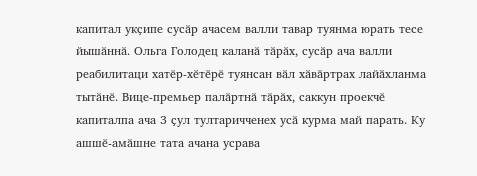капитал укҫипе сусӑр ачасем валли тавар туянма юрать тесе йышӑннӑ. Ольга Голодец каланӑ тӑрӑх, сусӑр ача валли реабилитаци хатӗр-хӗтӗрӗ туянсан вӑл хӑвӑртрах лайӑхланма тытӑнӗ. Вице-премьер палӑртнӑ тӑрӑх, саккун проекчӗ капиталпа ача 3 ҫул тултаричченех усӑ курма май парать. Ку ашшӗ-амӑшне тата ачана усрава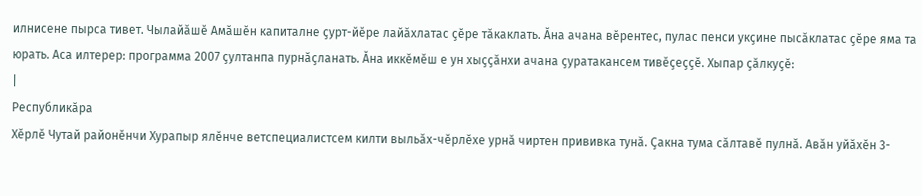илнисене пырса тивет. Чылайӑшӗ Амӑшӗн капиталне ҫурт-йӗре лайӑхлатас ҫӗре тӑкаклать. Ӑна ачана вӗрентес, пулас пенси укҫине пысӑклатас ҫӗре яма та юрать. Аса илтерер: программа 2007 ҫултанпа пурнӑҫланать. Ӑна иккӗмӗш е ун хыҫҫӑнхи ачана ҫуратакансем тивӗҫеҫҫӗ. Хыпар ҫӑлкуҫӗ:
|
Республикӑра
Хӗрлӗ Чутай районӗнчи Хурапыр ялӗнче ветспециалистсем килти выльӑх-чӗрлӗхе урнӑ чиртен прививка тунӑ. Ҫакна тума сӑлтавӗ пулнӑ. Авӑн уйӑхӗн 3-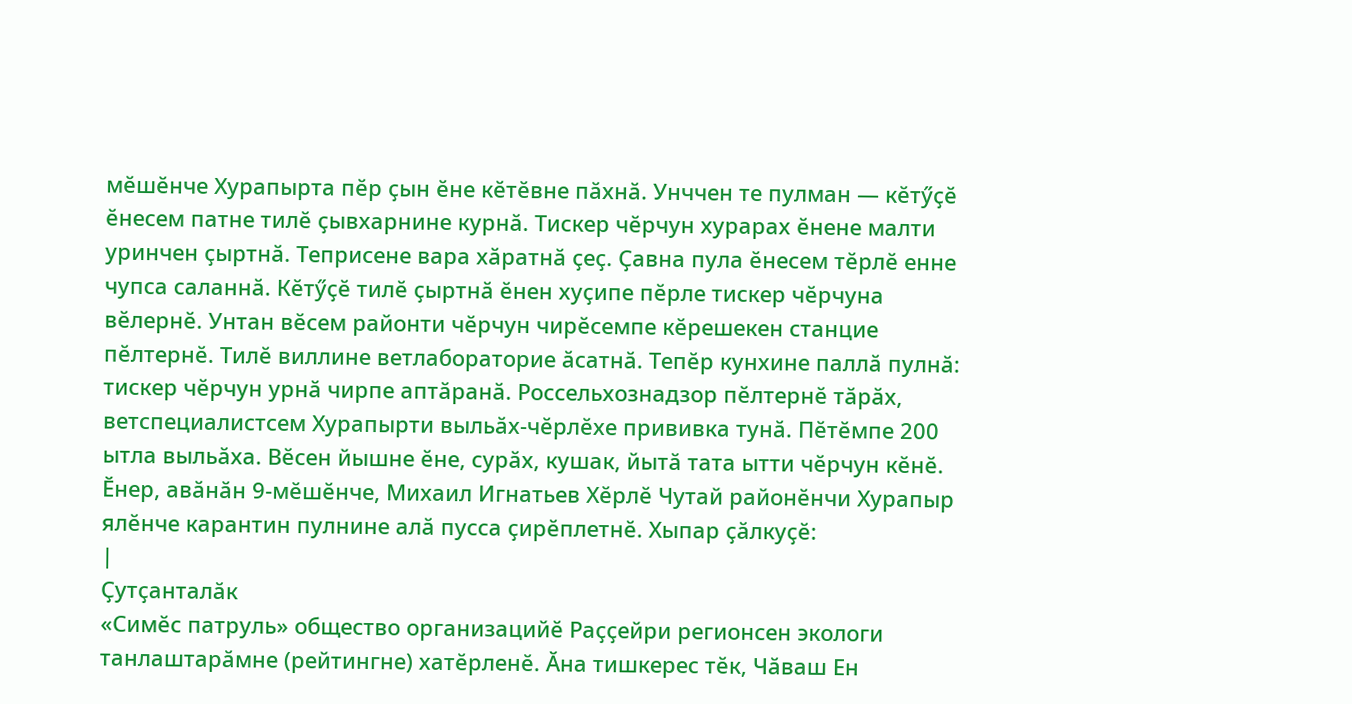мӗшӗнче Хурапырта пӗр ҫын ӗне кӗтӗвне пӑхнӑ. Унччен те пулман — кӗтӳҫӗ ӗнесем патне тилӗ ҫывхарнине курнӑ. Тискер чӗрчун хурарах ӗнене малти уринчен ҫыртнӑ. Теприсене вара хӑратнӑ ҫеҫ. Ҫавна пула ӗнесем тӗрлӗ енне чупса саланнӑ. Кӗтӳҫӗ тилӗ ҫыртнӑ ӗнен хуҫипе пӗрле тискер чӗрчуна вӗлернӗ. Унтан вӗсем районти чӗрчун чирӗсемпе кӗрешекен станцие пӗлтернӗ. Тилӗ виллине ветлабораторие ӑсатнӑ. Тепӗр кунхине паллӑ пулнӑ: тискер чӗрчун урнӑ чирпе аптӑранӑ. Россельхознадзор пӗлтернӗ тӑрӑх, ветспециалистсем Хурапырти выльӑх-чӗрлӗхе прививка тунӑ. Пӗтӗмпе 200 ытла выльӑха. Вӗсен йышне ӗне, сурӑх, кушак, йытӑ тата ытти чӗрчун кӗнӗ. Ӗнер, авӑнӑн 9-мӗшӗнче, Михаил Игнатьев Хӗрлӗ Чутай районӗнчи Хурапыр ялӗнче карантин пулнине алӑ пусса ҫирӗплетнӗ. Хыпар ҫӑлкуҫӗ:
|
Ҫутҫанталӑк
«Симӗс патруль» общество организацийӗ Раҫҫейри регионсен экологи танлаштарӑмне (рейтингне) хатӗрленӗ. Ӑна тишкерес тӗк, Чӑваш Ен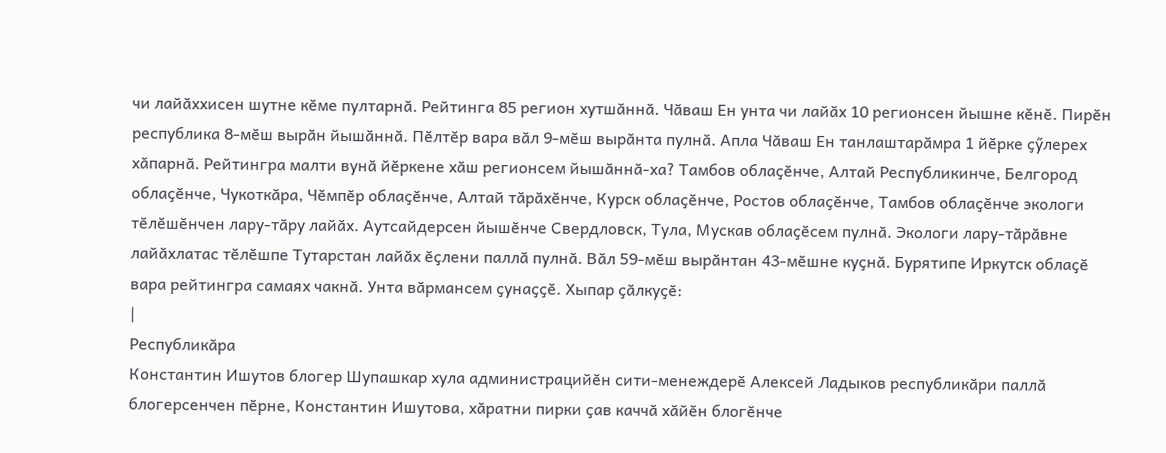чи лайӑххисен шутне кӗме пултарнӑ. Рейтинга 85 регион хутшӑннӑ. Чӑваш Ен унта чи лайӑх 10 регионсен йышне кӗнӗ. Пирӗн республика 8-мӗш вырӑн йышӑннӑ. Пӗлтӗр вара вӑл 9-мӗш вырӑнта пулнӑ. Апла Чӑваш Ен танлаштарӑмра 1 йӗрке ҫӳлерех хӑпарнӑ. Рейтингра малти вунӑ йӗркене хӑш регионсем йышӑннӑ-ха? Тамбов облаҫӗнче, Алтай Республикинче, Белгород облаҫӗнче, Чукоткӑра, Чӗмпӗр облаҫӗнче, Алтай тӑрӑхӗнче, Курск облаҫӗнче, Ростов облаҫӗнче, Тамбов облаҫӗнче экологи тӗлӗшӗнчен лару-тӑру лайӑх. Аутсайдерсен йышӗнче Свердловск, Тула, Мускав облаҫӗсем пулнӑ. Экологи лару-тӑрӑвне лайӑхлатас тӗлӗшпе Тутарстан лайӑх ӗҫлени паллӑ пулнӑ. Вӑл 59-мӗш вырӑнтан 43-мӗшне куҫнӑ. Бурятипе Иркутск облаҫӗ вара рейтингра самаях чакнӑ. Унта вӑрмансем ҫунаҫҫӗ. Хыпар ҫӑлкуҫӗ:
|
Республикӑра
Константин Ишутов блогер Шупашкар хула администрацийӗн сити-менеждерӗ Алексей Ладыков республикӑри паллӑ блогерсенчен пӗрне, Константин Ишутова, хӑратни пирки ҫав каччӑ хӑйӗн блогӗнче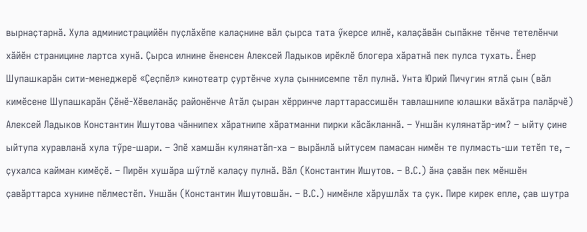вырнаҫтарнӑ. Хула администрацийӗн пуҫлӑхӗпе калаҫнине вӑл ҫырса тата ӳкерсе илнӗ, калаҫӑвӑн сыпӑкне тӗнче тетелӗнчи хӑйӗн страницине лартса хунӑ. Ҫырса илнине ӗненсен Алексей Ладыков ирӗклӗ блогера хӑратнӑ пек пулса тухать. Ӗнер Шупашкарӑн сити-менеджерӗ «Ҫеҫпӗл» кинотеатр ҫуртӗнче хула ҫыннисемпе тӗл пулнӑ. Унта Юрий Пичугин ятлӑ ҫын (вӑл кимӗсене Шупашкарӑн Ҫӗнӗ-Хӗвеланӑҫ районӗнче Атӑл ҫыран хӗрринче ларттарассишӗн тавлашнипе юлашки вӑхӑтра палӑрчӗ) Алексей Ладыков Константин Ишутова чӑннипех хӑратнипе хӑратманни пирки кӑсӑкланнӑ. – Уншӑн кулянатӑр-им? – ыйту ҫине ыйтупа хуравланӑ хула тӳре-шари. – Эпӗ хамшӑн кулянатӑп-ха – вырӑнлӑ ыйтусем памасан нимӗн те пулмасть-ши тетӗп те, – ҫухалса кайман кимӗҫӗ. – Пирӗн хушӑра шӳтлӗ калаҫу пулнӑ. Вӑл (Константин Ишутов. – В.С.) ӑна ҫавӑн пек мӗншӗн ҫавӑрттарса хунине пӗлместӗп. Уншӑн (Константин Ишутовшӑн. – В.С.) нимӗнле хӑрушлӑх та ҫук. Пире кирек епле, ҫав шутра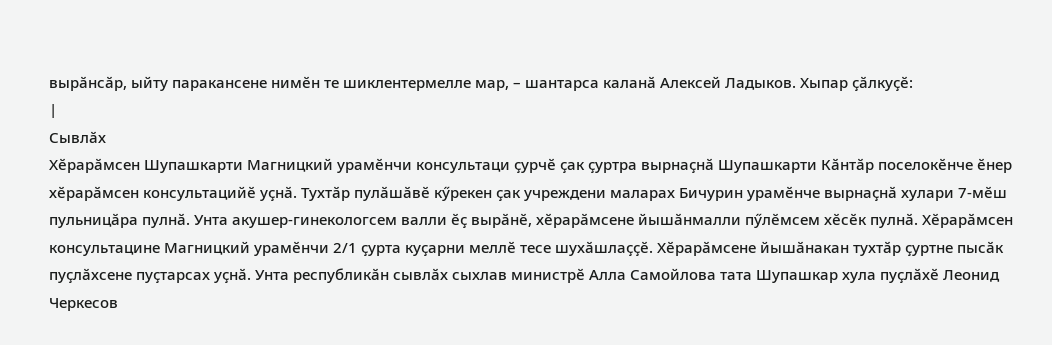вырӑнсӑр, ыйту паракансене нимӗн те шиклентермелле мар, – шантарса каланӑ Алексей Ладыков. Хыпар ҫӑлкуҫӗ:
|
Сывлӑх
Хӗрарӑмсен Шупашкарти Магницкий урамӗнчи консультаци ҫурчӗ ҫак ҫуртра вырнаҫнӑ Шупашкарти Кӑнтӑр поселокӗнче ӗнер хӗрарӑмсен консультацийӗ уҫнӑ. Тухтӑр пулӑшӑвӗ кӳрекен ҫак учреждени маларах Бичурин урамӗнче вырнаҫнӑ хулари 7-мӗш пульницӑра пулнӑ. Унта акушер-гинекологсем валли ӗҫ вырӑнӗ, хӗрарӑмсене йышӑнмалли пӳлӗмсем хӗсӗк пулнӑ. Хӗрарӑмсен консультацине Магницкий урамӗнчи 2/1 ҫурта куҫарни меллӗ тесе шухӑшлаҫҫӗ. Хӗрарӑмсене йышӑнакан тухтӑр ҫуртне пысӑк пуҫлӑхсене пуҫтарсах уҫнӑ. Унта республикӑн сывлӑх сыхлав министрӗ Алла Самойлова тата Шупашкар хула пуҫлӑхӗ Леонид Черкесов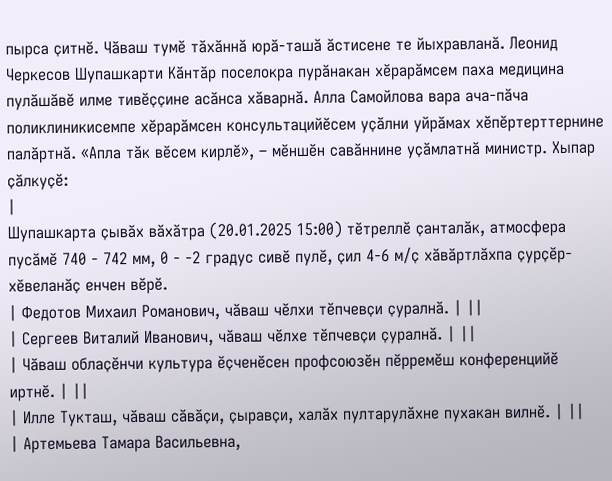пырса ҫитнӗ. Чӑваш тумӗ тӑхӑннӑ юрӑ-ташӑ ӑстисене те йыхравланӑ. Леонид Черкесов Шупашкарти Кӑнтӑр поселокра пурӑнакан хӗрарӑмсем паха медицина пулӑшӑвӗ илме тивӗҫҫине асӑнса хӑварнӑ. Алла Самойлова вара ача-пӑча поликлиникисемпе хӗрарӑмсен консультацийӗсем уҫӑлни уйрӑмах хӗпӗртерттернине палӑртнӑ. «Апла тӑк вӗсем кирлӗ», – мӗншӗн савӑннине уҫӑмлатнӑ министр. Хыпар ҫӑлкуҫӗ:
|
Шупашкарта ҫывӑх вӑхӑтра (20.01.2025 15:00) тӗтреллӗ ҫанталӑк, атмосфера пусӑмӗ 740 - 742 мм, 0 - -2 градус сивӗ пулӗ, ҫил 4-6 м/ҫ хӑвӑртлӑхпа ҫурҫӗр-хӗвеланӑҫ енчен вӗрӗ.
| Федотов Михаил Романович, чӑваш чӗлхи тӗпчевҫи ҫуралнӑ. | ||
| Сергеев Виталий Иванович, чӑваш чӗлхе тӗпчевҫи ҫуралнӑ. | ||
| Чӑваш облаҫӗнчи культура ӗҫченӗсен профсоюзӗн пӗрремӗш конференцийӗ иртнӗ. | ||
| Илле Тукташ, чӑваш сӑвӑҫи, ҫыравҫи, халӑх пултарулӑхне пухакан вилнӗ. | ||
| Артемьева Тамара Васильевна,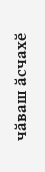чӑваш ӑсчахӗ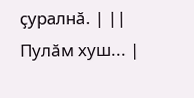ҫуралнӑ. | ||
Пулӑм хуш... |